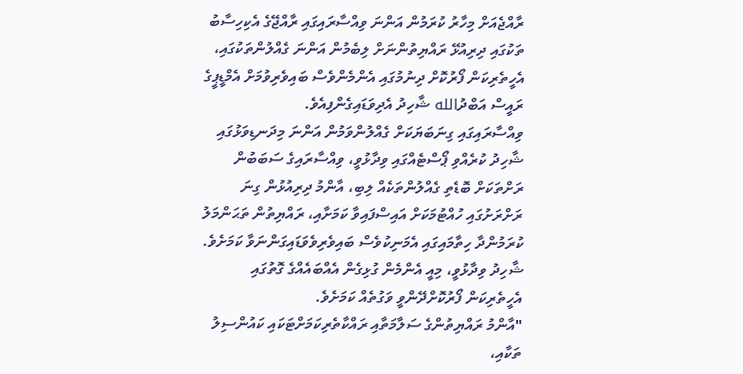ރާއްޖެއަށް މިހާރު ކުރަމުން އަންނަ ވިއްސާރައިގައި ރާއްޖޭގެ އެކިހިސާބު ތަކުގައި ދިރިއުޅޭ ރައްޔިތުންނަށް ލިބެމުން އަންނަ ގެއްލުންތަކުގައި، އެހީތެރިކަން ފޯރުކޮށް ދިނުމުގައި އެންމެންވެސް ބައިވެރިވުމަށް އެމްޑީޕީގެ ރައީސް އަބްދުالله ޝާހިދު އެދިވަޑައިގެންފިއެވެ.
ވިއްސާރައިގައި ގިނަބަޔަކަށް ގެއްލުންވަމުން އަންނަ މިދަނޑިވަޅުގައި ޝާހިދު ކުރެއްވި ޕޯސްޓެއްގައި ވިދާޅުވީ، ވިއްސާރައިގެ ސަބަބުން ރަށްތަކަށް ބޮޑެތި ގެއްލުންތަކެއް ލިބި، އާންމު ދިރިއުޅުން ގިނަ ރަށްރަށުގައި ހުއްޓުމަކަށް އައިސްފައިވާ ކަމަށާއި، ރައްޔިތުން ތަޙަންމަލު ކުރަމުންދާ ހިތާމައިގައި އެމަނިކުވެސް ބައިވެރިވެވަޑައިގަންނަވާ ކަމަށެވެ.
ޝާހިދު ވިދާޅުވީ، މިއީ އެންމެން ގުޅިގެން އެއްބައެއްގެ ގޮތުގައި އެހީތެރިކަން ފޯރުކޮށްދޭންވީ ވަގުތެއް ކަމަށެވެ.
"އާންމު ރައްޔިތުންގެ ސަލާމަތާއި ރައްކާތެރިކަމަށްޓަކައި ކައުންސިލު ތަކާއި،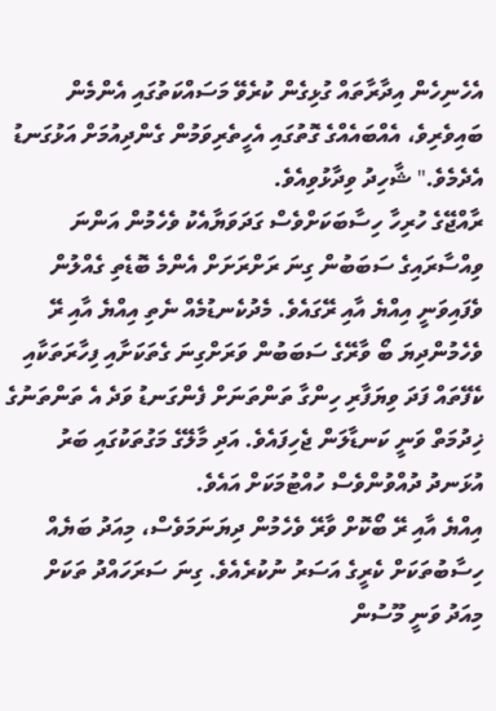އެހެނިހެން އިދާރާތައް ގުޅިގެން ކުރެވޭ މަސައްކަތުގައި އެންމެން ބައިވެރިވެ، އެއްބައެއްގެ ގޮތުގައި އެހީތެރިވަމުން ގެންދިއުމަށް އަޅުގަނޑު އެދެމެވެ." ޝާހިދު ވިދާޅުވިއެވެ.
ރާއްޖޭގެ ހުރިހާ ހިސާބަކަށްވެސް ގަދަވަޔާއެކު ވެހެމުން އަންނަ ވިއްސާރައިގެ ސަބަބުން ގިނަ ރަށްރަށަށް އެންމެ ބޮޑެތި ގެއްލުން ވެފައިވަނީ އިއްޔެ އާއި ރޭގައެވެ. މެދުކެނޑުމެއް ނެތި އިއްޔެ އާއި ރޭ ވެހެމުންދިޔަ ބޯ ވާރޭގެ ސަބަބުން ވަރަށްގިނަ ގެތަކަށާއި ފިހާރަތަކާއި ކެފޭތައް ފަދަ ވިޔަފާރި ހިންގާ ތަންތަނަށް ފެންގަނޑު ވަދެ އެ ތަންތަނުގެ ޚިދުމަތް ވަނީ ކަނޑާލަން ޖެހިފައެވެ. އަދި މާލޭގެ މަގުތަކުގައި ބަރު އުޅަނދު ދުއްވުންވެސް ހުއްޓުމަކަށް އައެވެ.
އިއްޔެ އާއި ރޭ ބޯކޮށް ވާރޭ ވެހެމުން ދިޔަނަމަވެސް، މިއަދު ބަޔެއް ހިސާބުތަކަށް ކެރީގެ އަސަރު ނުކުރެއެވެ. ގިނަ ސަރަހައްދު ތަކަށް މިއަދު ވަނީ މޫސުން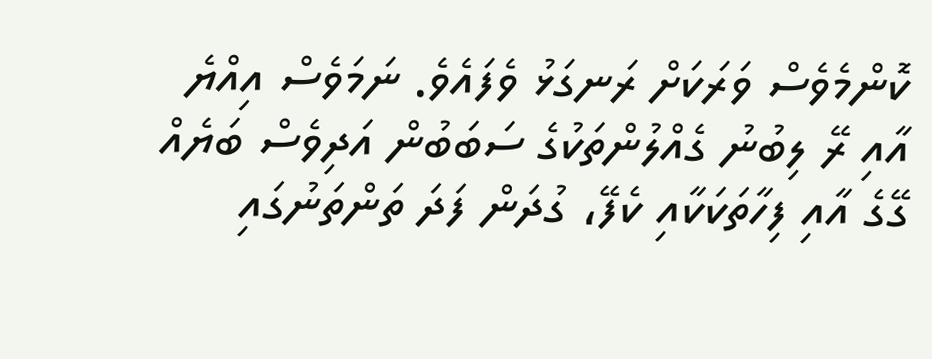ކޮންމެވެސް ވަރަކަށް ރަނގަޅު ވެފައެވެ. ނަމަވެސް އިއްޔެ އާއި ރޭ ލިބުނު ގެއްލުންތަކުގެ ސަބަބުން އަދިވެސް ބަޔެއް ގޭގެ އާއި ފިހާތަކަކާއި ކެފޭ، ގުދަން ފަދަ ތަންތަނުގައި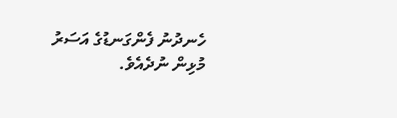ހެނދުނު ފެންގަނޑުގެ އަސަރު މުޅިން ނުދެއެވެ.